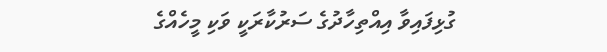ގުޅިފައިވާ އިއްތިހާދުގެ ސަރުކާރަކީ ވަކި މީހެއްގެ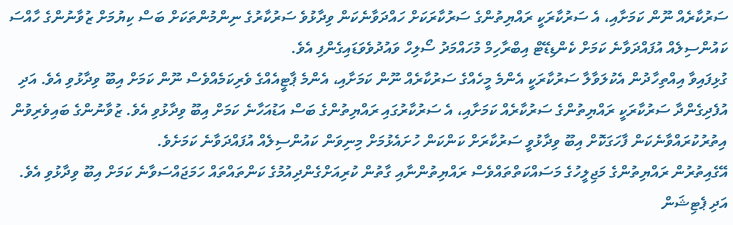ސަރުކާރެއް ނޫން ކަމަށާއި، އެ ސަރުކާރަކީ ރައްޔިތުންގެ ސަރުކާރަކަށް ހައްދަވާނެކަން ވިދާޅުވެ ސަރުކާރުގެ ނިންމުންތަކަށް ބަސް ކިޔުމަށް ޒުވާނުންގެ ހާއްސަ ކައުންސިލެއް އުފައްދަވާނެ ކަމަށް ކެންޑިޑޭޓް އިބްރާހިމް މުހައްމަދު ސޯލިހް ވައުދުވެވަޑައިގެންފި އެވެ.
ގުޅިފައިވާ އިއްތިހާދުން އެކުލަވާލާ ސަރުކާރަކީ އެންމެ މީހެއްގެ ސަރުކާރެއް ނޫން ކަމަށާއި، އެންމެ ޕާޓީއެއްގެ ވެރިކަމެއްވެސް ނޫން ކަމަށް އިބޫ ވިދާޅުވި އެވެ. އަދި އުފެދިގެންދާ ސަރުކާރަކީ ރައްޔިތުންގެ ސަރުކާރެއް ކަމަށާއި، އެ ސަރުކާރުގައި ރައްޔިތުންގެ ބަސް އަޑުއަހާނެ ކަމަށް އިބޫ ވިދާޅުވި އެވެ. ޒުވާނުންގެ ބައިވެރިވުން އިތުރުކުރައްވާނެކަން ފާހަގަކޮށް އިބޫ ވިދާޅުވީ ސަރުކާރަށް ކަންކަން ހުށައެޅުމަށް މިނިވަން ކައުންސިލެއް އުފައްދަވާނެ ކަމަށެވެ.
އޭގެއިތުރުން ރައްޔިތުންގެ މަޖިލީހުގެ މަސައްކަތްތައްވެސް ރައްޔިތުންނާއި ގާތުން ކުރިއަށްގެންދިއުމުގެ ކަންތައްތައް ހަމަޖައްސަވާނެ ކަމަށް އިބޫ ވިދާޅުވި އެވެ. އަދި ޕެޓިޝަން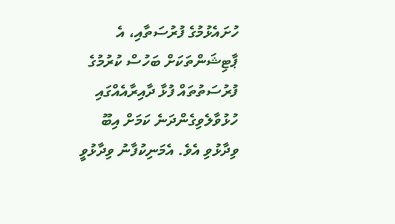ހުށައެޅުމުގެ ފުރުސަތާއި، އެ ޕާޓިޝަންތަކަށް ބަހުސް ކުރުމުގެ ފުރުސަތުތައް ފުޅާ ދާއިރާއެއްގައި ހުޅުވާލެވިގެންދަނެ ކަމަށް އިބޫ ވިދާޅުވި އެވެ. އެމަނިކުފާނު ވިދާޅުވީ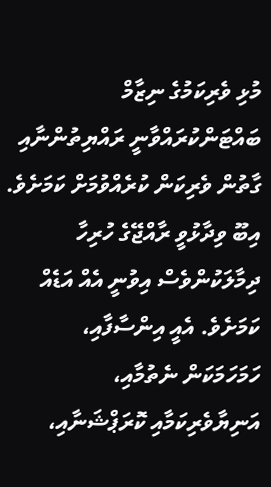މުޅި ވެރިކަމުގެ ނިޒާމް ބައްޓަންކުރައްވާނީ ރައްޔިތުންނާއި ގާތުން ވެރިކަން ކުރެއްވުމަށް ކަމަށެވެ.
އިބޫ ވިދާޅުވީ ރާއްޖޭގެ ހުރިހާ ދިމާލަކުންވެސް އިވުނީ އެއް އަޑެއް ކަމަށެވެ. އެއީ އިންސާފާއި، ހަމަހަމަކަން ނެތުމާއި، އަނިޔާވެރިކަމާއި ކޮރަޕްޝަނާއި،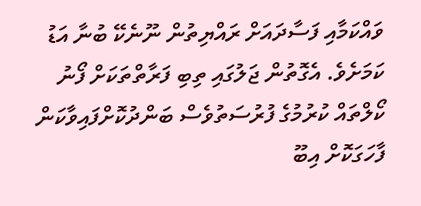ވައްކަމާއި ފަސާދައަށް ރައްޔިތުން ނޫނެކޭ ބުނާ އަޑު ކަމަށެވެ. އެގޮތުން ޖަލުގައި ތިބި ފަރާތްތަކަށް ފޯނު ކޯލްތައް ކުރުމުގެ ފުރުސަތުވެސް ބަންދުކޮށްފައިވާކަން ފާހަގަކޮށް އިބޫ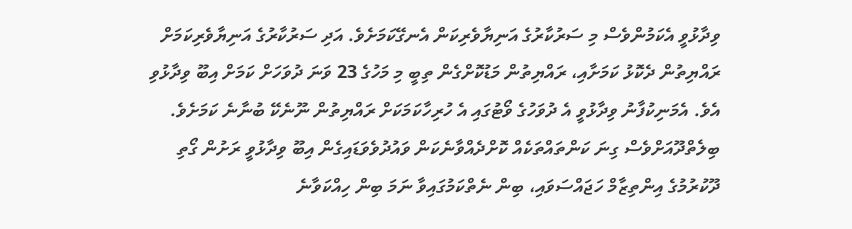ވިދާޅުވީ އެކަމުންވެސް މި ސަރުކާރުގެ އަނިޔާވެރިކަން އެނގޭކަމަށެވެ. އަދި ސަރުކާރުގެ އަނިޔާވެރިކަމަށް ރައްޔިތުން ދެކޮޅު ކަމަށާއި، ރައްޔިތުން މަޑުކޮށްގެން ތިބީ މި މަހުގެ 23 ވަނަ ދުވަހަށް ކަމަށް އިބޫ ވިދާޅުވި އެވެ. އެމަނިކުފާނު ވިދާޅުވީ އެ ދުވަހުގެ ވޯޓުގައި އެ ހުރިހާކަމަކަށް ރައްޔިތުން ނޫނެކޭ ބުނާނެ ކަމަށެވެ.
ބިލެތްދޫއަށްވެސް ގިނަ ކަންތައްތަކެއް ކޮށްދެއްވާނެކަން ވައުދުވެވަޑައިގެން އިބޫ ވިދާޅުވީ ރަށުން ގޯތި ދޫކުރުމުގެ އިންތިޒާމް ހަޖައްސަވައި، ބިން ނެތްކަމުގައިވާ ނަމަ ބިން ހިއްކަވާނެ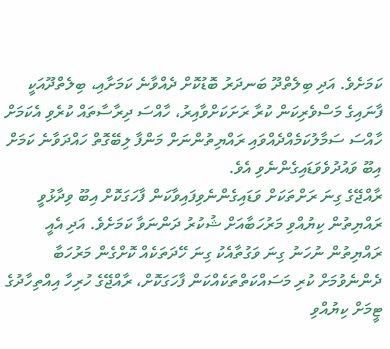ކަމަށެވެ. އަދި ބިލެތްދޫ ބަނދަރު ބޮޑުކޮށް ދެއްވާނެ ކަމަށާއި، ބިލެތްދޫއަކީ ފާނައިގެ މަސްވެރިކަން ކުރާ ރަށަކަށްވާއިރު، ހާއްސަ ދިރާސާތައް ކުރެވި އެކަމަށް ހާއްސަ ސަމާލުކަމެއްދެއްވައި ރައްޔިތުންނަށް މަންފާ ލިބޭގޮތް ހައްދަވާނެ ކަމަށް އިބޫ ވައުދުވެވަޑައިގެންނެވި އެވެ.
ރާއްޖޭގެ ގިނަ ރަށްތަކަށް ވަޑައިގެންނެވިފައިވާކަން ފާހަގަކޮށް އިބޫ ވިދާޅުވީ ރައްޔިތުން ކިޔުއްވި މަރުހަބާއަށް ޝުކުރު ދަންނަވާ ކަމަށެވެ. އަދި އެއީ ރައްޔިތުން ނުހަނު ގިނަ ވަގުތާއެކު ގިނަ ހޭދަތަކެއް ކޮށްގެން މަރުހަބާ ދެންނެވުމަށް ކުރި މަސައްކަތްތަކެއްކަން ފާހަގަކޮށް، ރާއްޖޭގެ ހުރިހާ އިއްތިހާދުގެ ޓީމަށް ކިޔުއްވި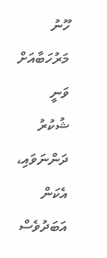ހޫނު މަރުހަބާއަށް ވަނީ ޝުކުރު ދަންނަވައި، އެކަން އަބަދުވެސް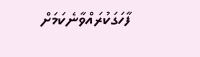ފާހަގަކުރައްވާނެކަމަށް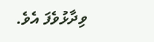ވިދާޅުވެފަ އެވެ.